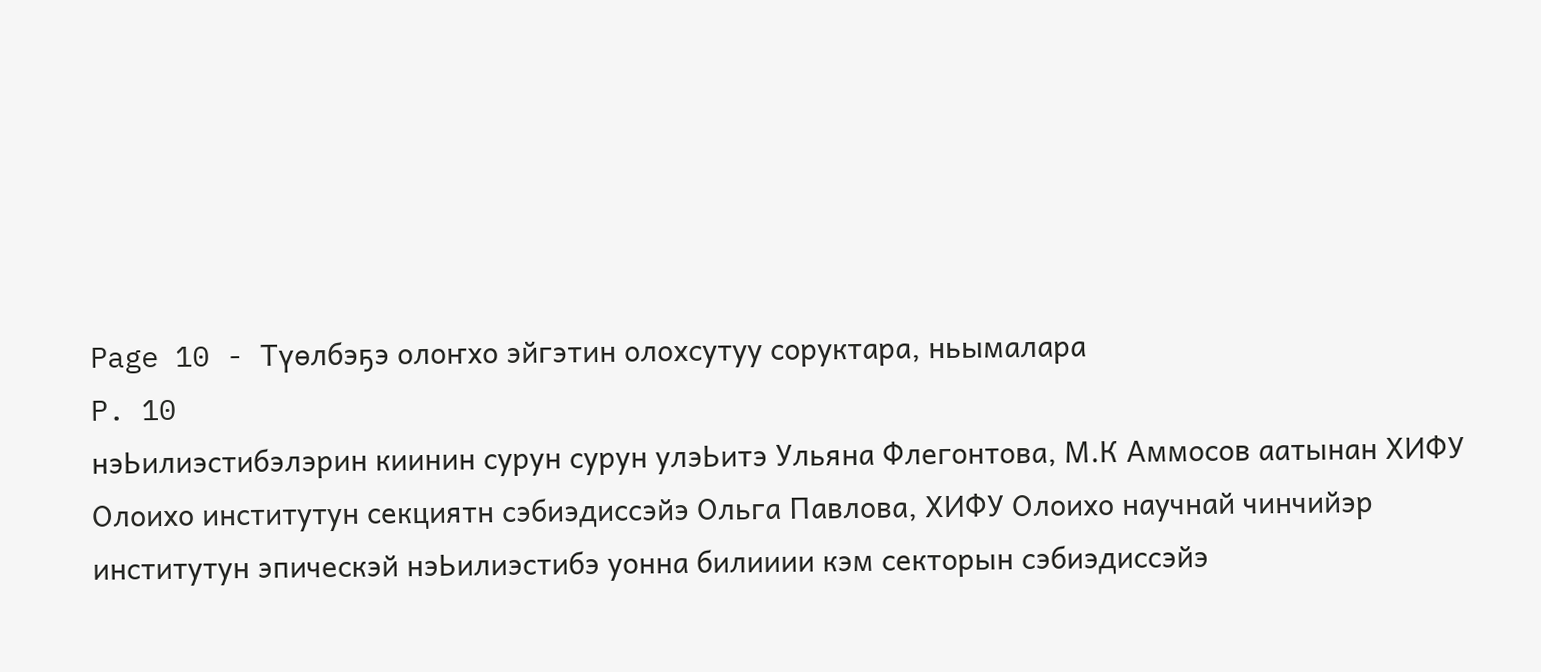Page 10 - Түөлбэҕэ олоҥхо эйгэтин олохсутуу соруктара, ньымалара
P. 10
нэЬилиэстибэлэрин киинин сурун сурун улэЬитэ Ульяна Флегонтова, М.К Аммосов аатынан ХИФУ
Олоихо институтун секциятн сэбиэдиссэйэ Ольга Павлова, ХИФУ Олоихо научнай чинчийэр
институтун эпическэй нэЬилиэстибэ уонна билииии кэм секторын сэбиэдиссэйэ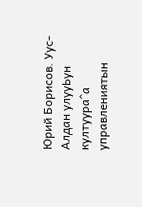Юрий Борисов. Уус-
Алдан улууЬун култуура^а управлениятын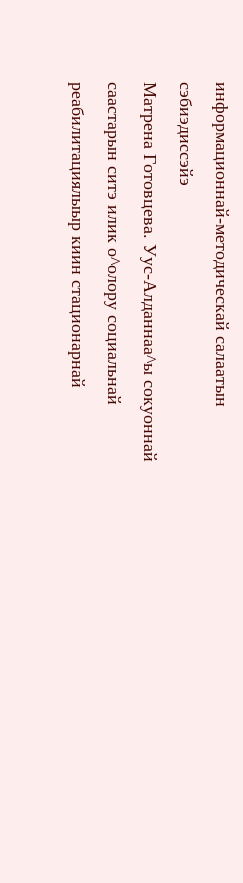информационнай-методическай салаатын сэбиэдиссэйэ
Матрена Готовцева. Уус-Алданнаа^ы сокуоннай саастарын ситэ илик о^олору социальнай
реабилитациялыыр киин стационарнай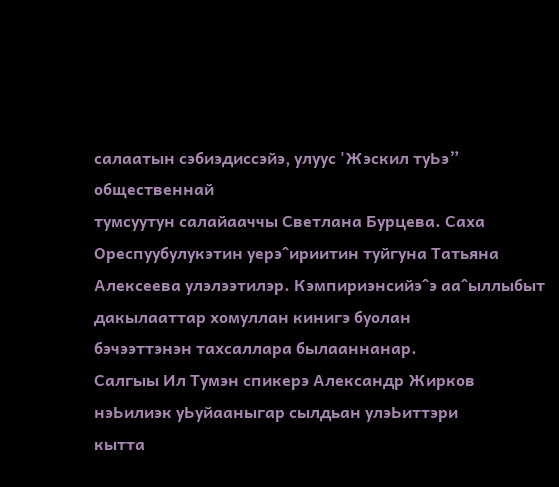салаатын сэбиэдиссэйэ, улуус 'Жэскил туЬэ” общественнай
тумсуутун салайааччы Светлана Бурцева. Саха Ореспуубулукэтин уерэ^ириитин туйгуна Татьяна
Алексеева улэлээтилэр. Кэмпириэнсийэ^э аа^ыллыбыт дакылааттар хомуллан кинигэ буолан
бэчээттэнэн тахсаллара былааннанар.
Салгыы Ил Тумэн спикерэ Александр Жирков нэЬилиэк уЬуйааныгар сылдьан улэЬиттэри
кытта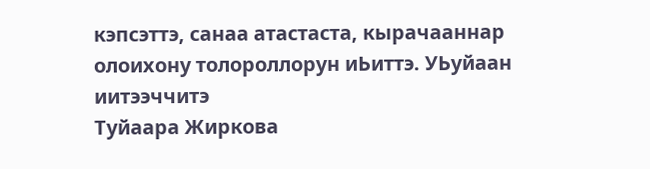кэпсэттэ, санаа атастаста, кырачааннар олоихону толороллорун иЬиттэ. УЬуйаан иитээччитэ
Туйаара Жиркова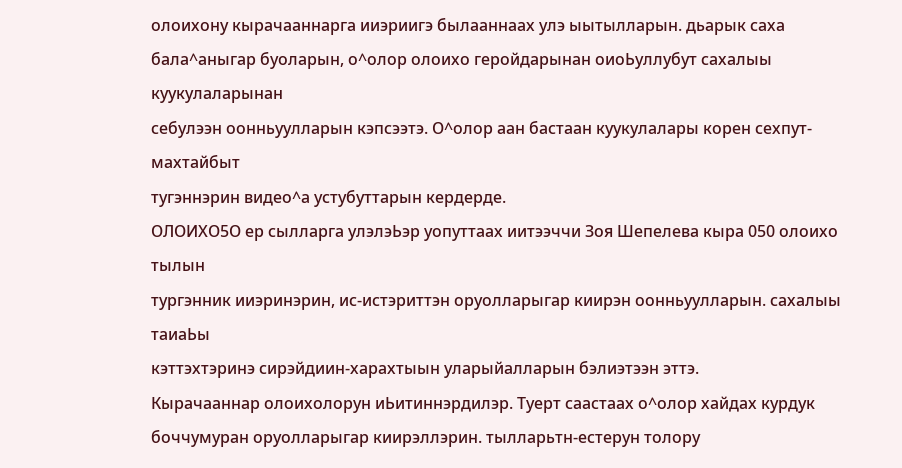олоихону кырачааннарга ииэриигэ былааннаах улэ ыытылларын. дьарык саха
бала^аныгар буоларын, о^олор олоихо геройдарынан оиоЬуллубут сахалыы куукулаларынан
себулээн оонньуулларын кэпсээтэ. О^олор аан бастаан куукулалары корен сехпут-махтайбыт
тугэннэрин видео^а устубуттарын кердерде.
ОЛОИХО5О ер сылларга улэлэЬэр уопуттаах иитээччи Зоя Шепелева кыра 050 олоихо тылын
тургэнник ииэринэрин, ис-истэриттэн оруолларыгар киирэн оонньуулларын. сахалыы таиаЬы
кэттэхтэринэ сирэйдиин-харахтыын уларыйалларын бэлиэтээн эттэ.
Кырачааннар олоихолорун иЬитиннэрдилэр. Туерт саастаах о^олор хайдах курдук
боччумуран оруолларыгар киирэллэрин. тылларьтн-естерун толору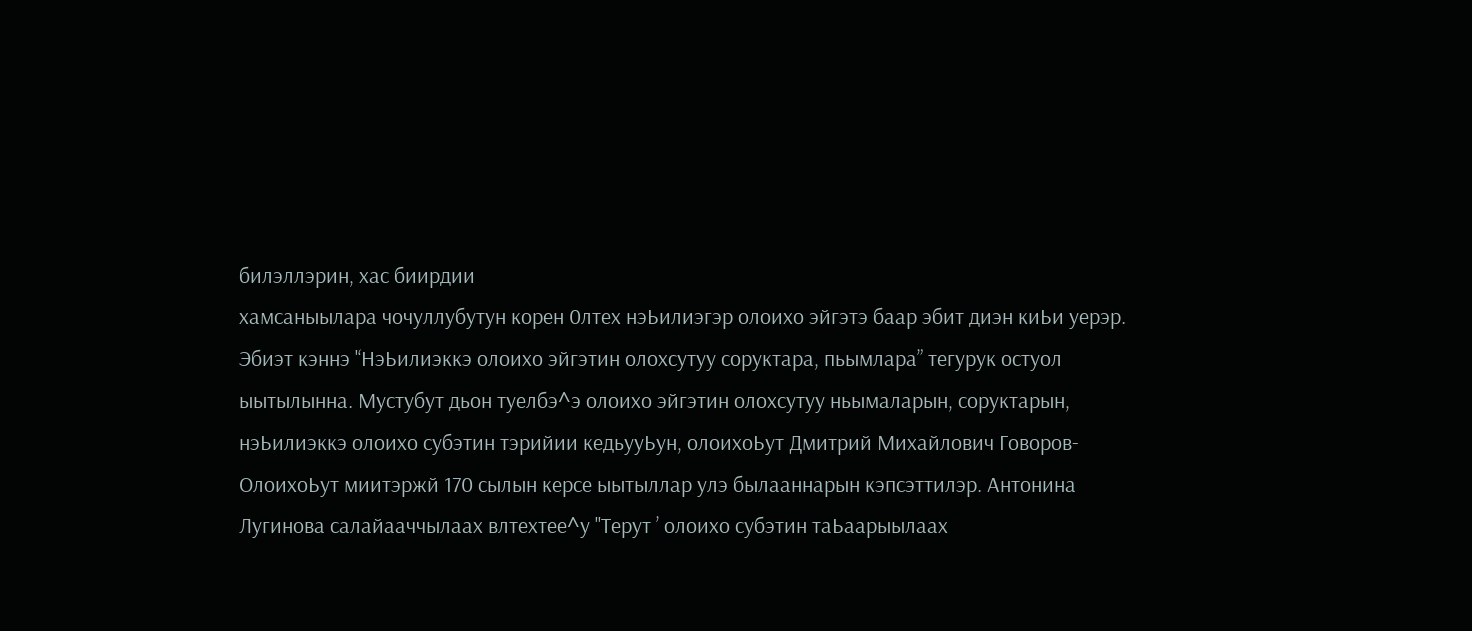билэллэрин, хас биирдии
хамсаныылара чочуллубутун корен 0лтех нэЬилиэгэр олоихо эйгэтэ баар эбит диэн киЬи уерэр.
Эбиэт кэннэ '‘НэЬилиэккэ олоихо эйгэтин олохсутуу соруктара, пьымлара” тегурук остуол
ыытылынна. Мустубут дьон туелбэ^э олоихо эйгэтин олохсутуу ньымаларын, соруктарын,
нэЬилиэккэ олоихо субэтин тэрийии кедьууЬун, олоихоЬут Дмитрий Михайлович Говоров-
ОлоихоЬут миитэржй 170 сылын керсе ыытыллар улэ былааннарын кэпсэттилэр. Антонина
Лугинова салайааччылаах влтехтее^у ''Терут ’ олоихо субэтин таЬаарыылаах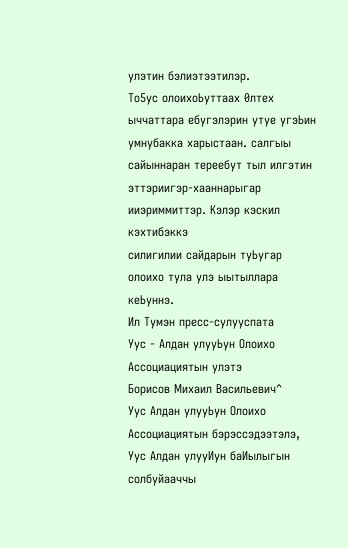улэтин бэлиэтээтилэр.
То5ус олоихоЬуттаах 0лтех ыччаттара ебугэлэрин утуе угэЬин умнубакка харыстаан. салгыы
сайыннаран тереебут тыл илгэтин эттэриигэр-хааннарыгар ииэриммиттэр. Кэлэр кэскил кэхтибэккэ
силигилии сайдарын туЬугар олоихо тула улэ ыытыллара кеЬуннэ.
Ил Тумэн пресс-сулууспата
Уус - Алдан улууЬун Олоихо Ассоциациятын улэтэ
Борисов Михаил Васильевич^
Уус Алдан улууЬун Олоихо Ассоциациятын бэрэссэдээтэлэ,
Уус Алдан улууИун баИылыгын солбуйааччы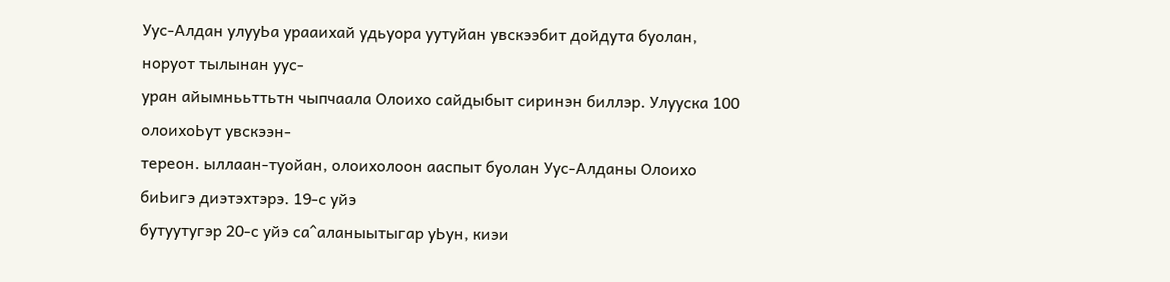Уус-Алдан улууЬа урааихай удьуора уутуйан увскээбит дойдута буолан, норуот тылынан уус-
уран айымнььттьтн чыпчаала Олоихо сайдыбыт сиринэн биллэр. Улууска 100 олоихоЬут увскээн-
тереон. ыллаан-туойан, олоихолоон ааспыт буолан Уус-Алданы Олоихо биЬигэ диэтэхтэрэ. 19-с уйэ
бутуутугэр 20-с уйэ са^аланыытыгар уЬун, киэи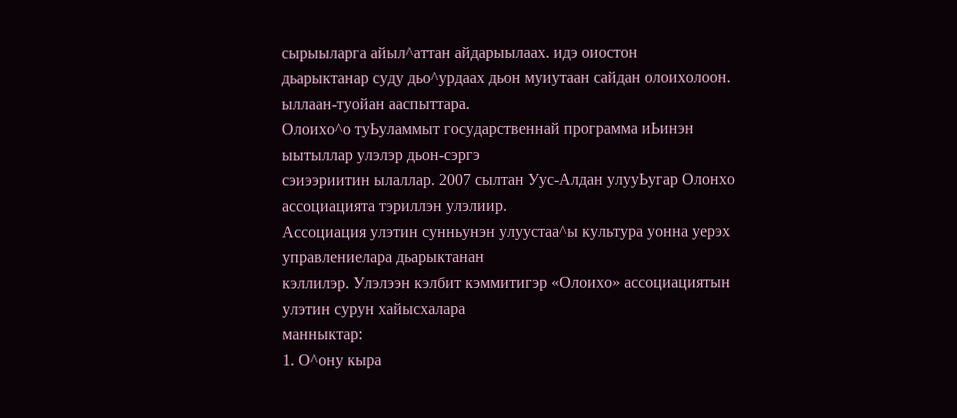сырыыларга айыл^аттан айдарыылаах. идэ оиостон
дьарыктанар суду дьо^урдаах дьон муиутаан сайдан олоихолоон. ыллаан-туойан ааспыттара.
Олоихо^о туЬуламмыт государственнай программа иЬинэн ыытыллар улэлэр дьон-сэргэ
сэиээриитин ылаллар. 2007 сылтан Уус-Алдан улууЬугар Олонхо ассоциацията тэриллэн улэлиир.
Ассоциация улэтин сунньунэн улуустаа^ы культура уонна уерэх управлениелара дьарыктанан
кэллилэр. Улэлээн кэлбит кэммитигэр «Олоихо» ассоциациятын улэтин сурун хайысхалара
манныктар:
1. О^ону кыра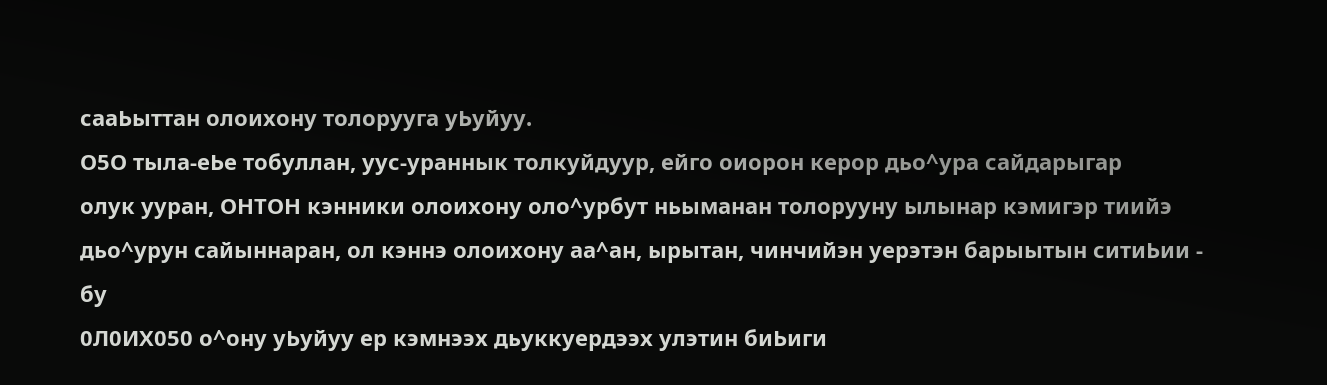сааЬыттан олоихону толорууга уЬуйуу.
О5О тыла-еЬе тобуллан, уус-ураннык толкуйдуур, ейго оиорон керор дьо^ура сайдарыгар
олук ууран, ОНТОН кэнники олоихону оло^урбут ньыманан толорууну ылынар кэмигэр тиийэ
дьо^урун сайыннаран, ол кэннэ олоихону аа^ан, ырытан, чинчийэн уерэтэн барыытын ситиЬии - бу
0Л0ИХ050 о^ону уЬуйуу ер кэмнээх дьуккуердээх улэтин биЬиги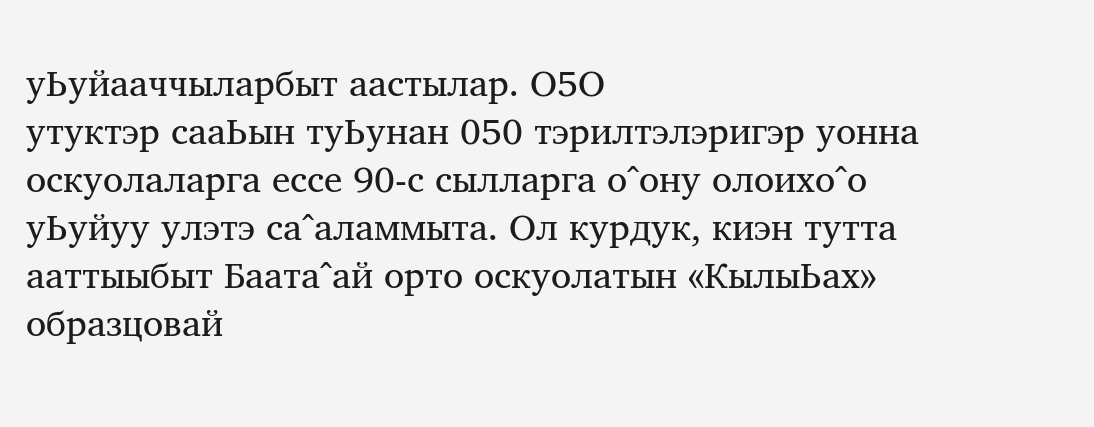уЬуйааччыларбыт аастылар. О5О
утуктэр сааЬын туЬунан 050 тэрилтэлэригэр уонна оскуолаларга ессе 90-с сылларга о^ону олоихо^о
уЬуйуу улэтэ са^аламмыта. Ол курдук, киэн тутта ааттыыбыт Баата^ай орто оскуолатын «КылыЬах»
образцовай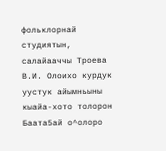фольклорнай студиятын, салайааччы Троева В.И. Олоихо курдук уустук айымньыны
кыайа-хото толорон Баата5ай о^олоро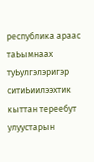республика араас таЬымнаах туЬулгэлэригэр ситиЬиилээхтик
кыттан тереебут улуустарын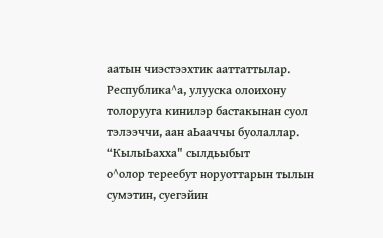аатын чиэстээхтик ааттаттылар. Республика^а, улууска олоихону
толорууга кинилэр бастакынан суол тэлээччи, аан аЬааччы буолаллар. “КылыЬахха" сылдьыбыт
о^олор тереебут норуоттарын тылын сумэтин, суегэйин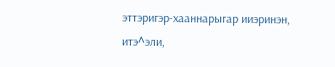эттэригэр-хааннарыгар ииэринэн, итэ^эли,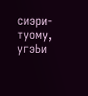сиэри-туому, угэЬи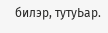билэр, тутуЬар.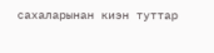сахаларынан киэн туттар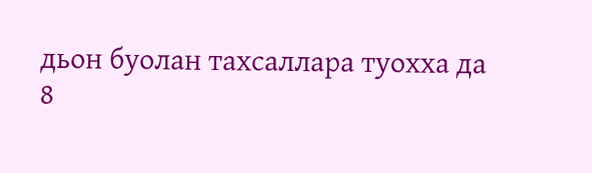дьон буолан тахсаллара туохха да
8